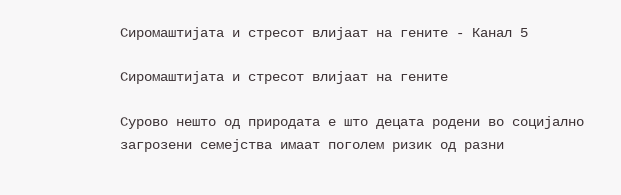Сиромаштијата и стресот влијаат на гените - Канал 5

Сиромаштијата и стресот влијаат на гените

Сурово нешто од природата е што децата родени во социјално загрозени семејства имаат поголем ризик од разни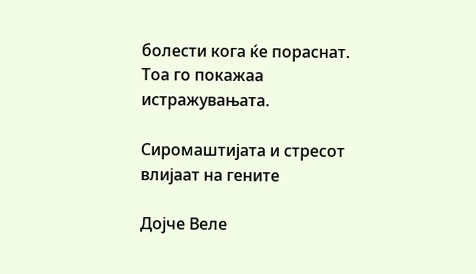болести кога ќе пораснат. Тоа го покажаа истражувањата.

Сиромаштијата и стресот влијаат на гените

Дојче Веле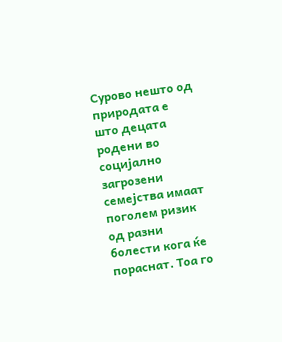Сурово нешто од природата е што децата родени во социјално загрозени семејства имаат поголем ризик од разни болести кога ќе пораснат. Тоа го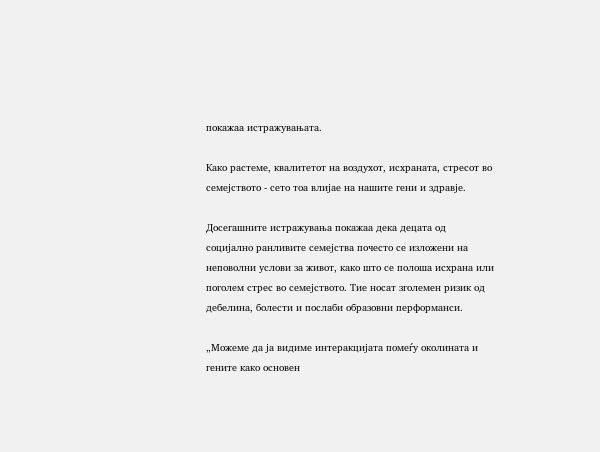покажаа истражувањата.

Како растеме, квалитетот на воздухот, исхраната, стресот во семејството - сето тоа влијае на нашите гени и здравје.

Досегашните истражувања покажаа дека децата од социјално ранливите семејства почесто се изложени на неповолни услови за живот, како што се полоша исхрана или поголем стрес во семејството. Тие носат зголемен ризик од дебелина, болести и послаби образовни перформанси.

„Можеме да ја видиме интеракцијата помеѓу околината и гените како основен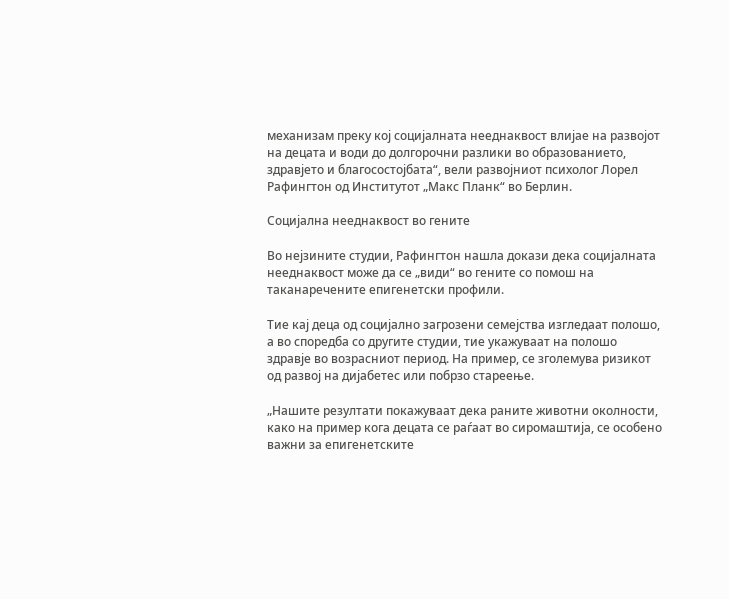механизам преку кој социјалната нееднаквост влијае на развојот на децата и води до долгорочни разлики во образованието, здравјето и благосостојбата“, вели развојниот психолог Лорел Рафингтон од Институтот „Макс Планк“ во Берлин.

Социјална нееднаквост во гените

Во нејзините студии, Рафингтон нашла докази дека социјалната нееднаквост може да се „види“ во гените со помош на таканаречените епигенетски профили.

Тие кај деца од социјално загрозени семејства изгледаат полошо, а во споредба со другите студии, тие укажуваат на полошо здравје во возрасниот период. На пример, се зголемува ризикот од развој на дијабетес или побрзо стареење.

„Нашите резултати покажуваат дека раните животни околности, како на пример кога децата се раѓаат во сиромаштија, се особено важни за епигенетските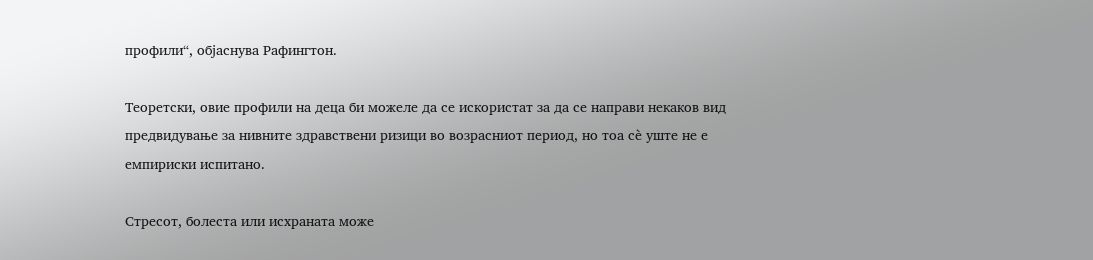профили“, објаснува Рафингтон.

Теоретски, овие профили на деца би можеле да се искористат за да се направи некаков вид предвидување за нивните здравствени ризици во возрасниот период, но тоа сè уште не е емпириски испитано.

Стресот, болеста или исхраната може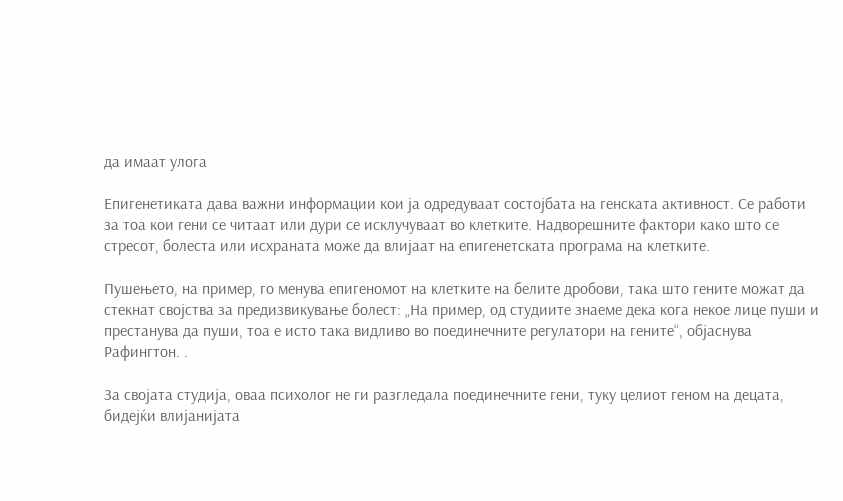да имаат улога

Епигенетиката дава важни информации кои ја одредуваат состојбата на генската активност. Се работи за тоа кои гени се читаат или дури се исклучуваат во клетките. Надворешните фактори како што се стресот, болеста или исхраната може да влијаат на епигенетската програма на клетките.

Пушењето, на пример, го менува епигеномот на клетките на белите дробови, така што гените можат да стекнат својства за предизвикување болест: „На пример, од студиите знаеме дека кога некое лице пуши и престанува да пуши, тоа е исто така видливо во поединечните регулатори на гените“, објаснува Рафингтон. .

За својата студија, оваа психолог не ги разгледала поединечните гени, туку целиот геном на децата, бидејќи влијанијата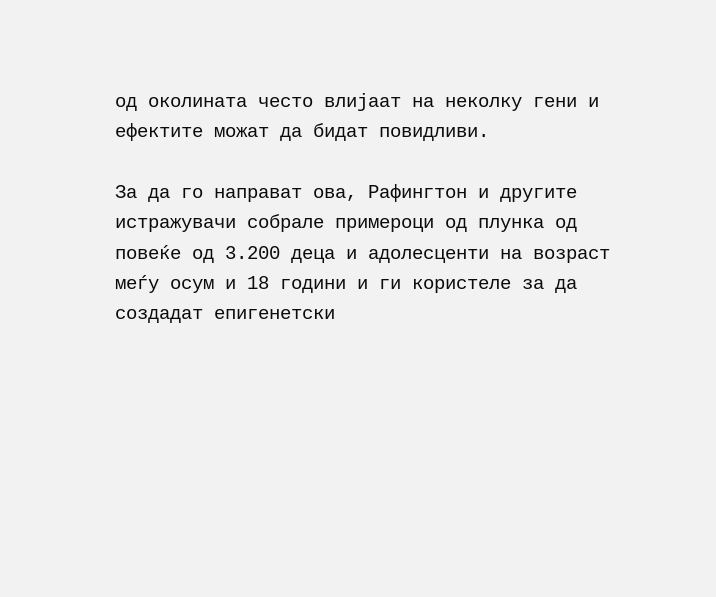од околината често влијаат на неколку гени и ефектите можат да бидат повидливи.

За да го направат ова, Рафингтон и другите истражувачи собрале примероци од плунка од повеќе од 3.200 деца и адолесценти на возраст меѓу осум и 18 години и ги користеле за да создадат епигенетски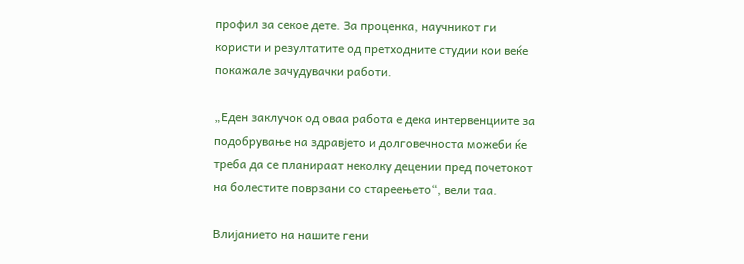профил за секое дете. За проценка, научникот ги користи и резултатите од претходните студии кои веќе покажале зачудувачки работи.

„Еден заклучок од оваа работа е дека интервенциите за подобрување на здравјето и долговечноста можеби ќе треба да се планираат неколку децении пред почетокот на болестите поврзани со стареењето“, вели таа.

Влијанието на нашите гени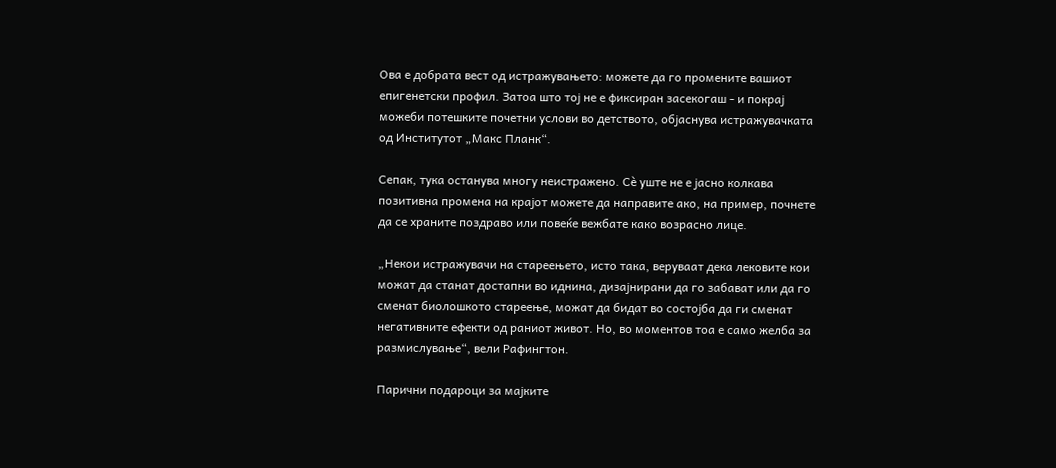Ова е добрата вест од истражувањето: можете да го промените вашиот епигенетски профил. Затоа што тој не е фиксиран засекогаш - и покрај можеби потешките почетни услови во детството, објаснува истражувачката од Институтот „Макс Планк“.

Сепак, тука останува многу неистражено. Сè уште не е јасно колкава позитивна промена на крајот можете да направите ако, на пример, почнете да се храните поздраво или повеќе вежбате како возрасно лице.

„Некои истражувачи на стареењето, исто така, веруваат дека лековите кои можат да станат достапни во иднина, дизајнирани да го забават или да го сменат биолошкото стареење, можат да бидат во состојба да ги сменат негативните ефекти од раниот живот. Но, во моментов тоа е само желба за размислување“, вели Рафингтон.

Парични подароци за мајките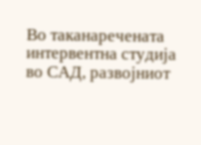Во таканаречената интервентна студија во САД, развојниот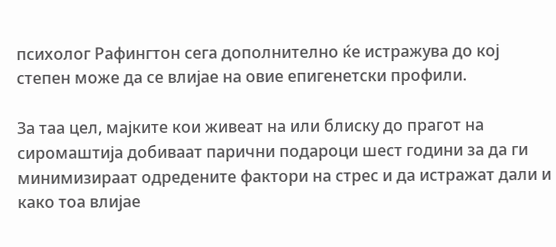психолог Рафингтон сега дополнително ќе истражува до кој степен може да се влијае на овие епигенетски профили.

За таа цел, мајките кои живеат на или блиску до прагот на сиромаштија добиваат парични подароци шест години за да ги минимизираат одредените фактори на стрес и да истражат дали и како тоа влијае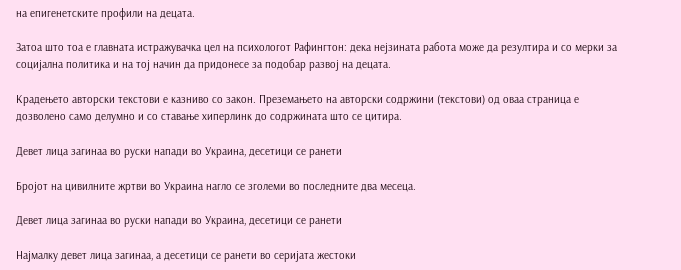на епигенетските профили на децата.

Затоа што тоа е главната истражувачка цел на психологот Рафингтон: дека нејзината работа може да резултира и со мерки за социјална политика и на тој начин да придонесе за подобар развој на децата.

Крадењето авторски текстови е казниво со закон. Преземањето на авторски содржини (текстови) од оваа страница е дозволено само делумно и со ставање хиперлинк до содржината што се цитира.

Девет лица загинаа во руски напади во Украина, десетици се ранети

Бројот на цивилните жртви во Украина нагло се зголеми во последните два месеца.

Девет лица загинаа во руски напади во Украина, десетици се ранети

Најмалку девет лица загинаа, а десетици се ранети во серијата жестоки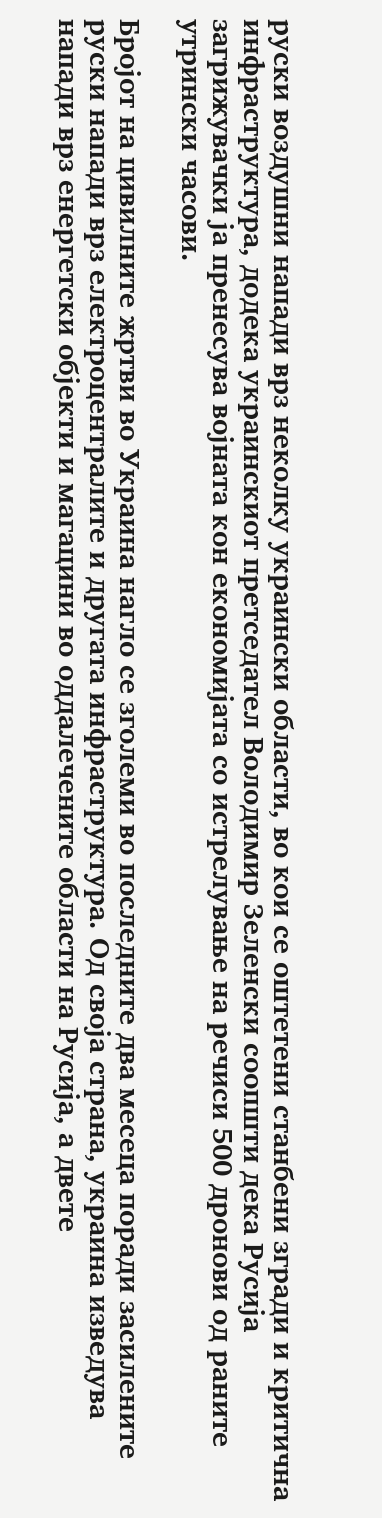руски воздушни напади врз неколку украински области, во кои се оштетени станбени згради и критична инфраструктура, додека украинскиот претседател Володимир Зеленски соопшти дека Русија загрижувачки ја пренесува војната кон економијата со истрелување на речиси 500 дронови од раните утрински часови.

Бројот на цивилните жртви во Украина нагло се зголеми во последните два месеца поради засилените руски напади врз електроцентралите и другата инфраструктура. Од своја страна, украина изведува напади врз енергетски објекти и магацини во оддалечените области на Русија, а двете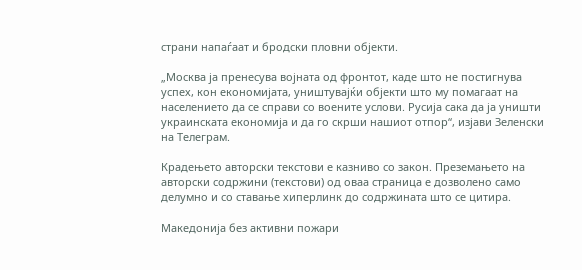страни напаѓаат и бродски пловни објекти.

„Москва ја пренесува војната од фронтот, каде што не постигнува успех, кон економијата, уништувајќи објекти што му помагаат на населението да се справи со воените услови. Русија сака да ја уништи украинската економија и да го скрши нашиот отпор“, изјави Зеленски на Телеграм.

Крадењето авторски текстови е казниво со закон. Преземањето на авторски содржини (текстови) од оваа страница е дозволено само делумно и со ставање хиперлинк до содржината што се цитира.

Македонија без активни пожари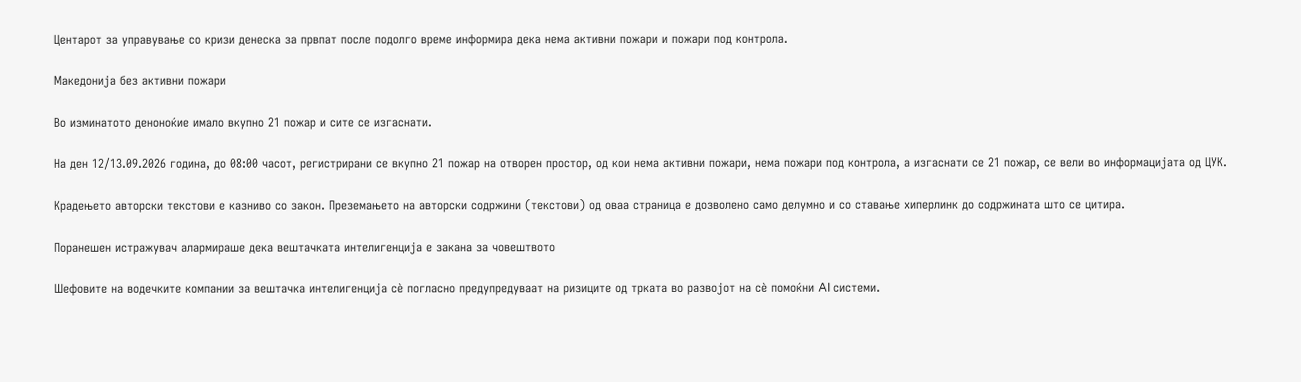Центарот за управување со кризи денеска за првпат после подолго време информира дека нема активни пожари и пожари под контрола.

Македонија без активни пожари

Во изминатото деноноќие имало вкупно 21 пожар и сите се изгаснати.

На ден 12/13.09.2026 година, до 08:00 часот, регистрирани се вкупно 21 пожар на отворен простор, од кои нема активни пожари, нема пожари под контрола, а изгаснати се 21 пожар, се вели во информацијата од ЦУК.

Крадењето авторски текстови е казниво со закон. Преземањето на авторски содржини (текстови) од оваа страница е дозволено само делумно и со ставање хиперлинк до содржината што се цитира.

Поранешен истражувач алармираше дека вештачката интелигенција е закана за човештвото

Шефовите на водечките компании за вештачка интелигенција сè погласно предупредуваат на ризиците од трката во развојот на сè помоќни AI системи.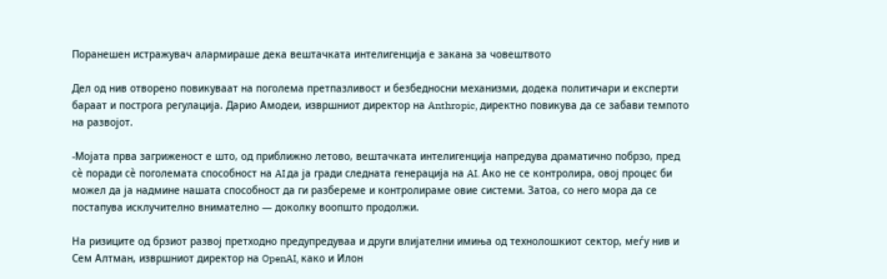Поранешен истражувач алармираше дека вештачката интелигенција е закана за човештвото

Дел од нив отворено повикуваат на поголема претпазливост и безбедносни механизми, додека политичари и експерти бараат и построга регулација. Дарио Амодеи, извршниот директор на Anthropic, директно повикува да се забави темпото на развојот.

-Мојата прва загриженост е што, од приближно летово, вештачката интелигенција напредува драматично побрзо, пред сè поради сè поголемата способност на AI да ја гради следната генерација на AI. Ако не се контролира, овој процес би можел да ја надмине нашата способност да ги разбереме и контролираме овие системи. Затоа, со него мора да се постапува исклучително внимателно — доколку воопшто продолжи.

На ризиците од брзиот развој претходно предупредуваа и други влијателни имиња од технолошкиот сектор, меѓу нив и Сем Алтман, извршниот директор на OpenAI, како и Илон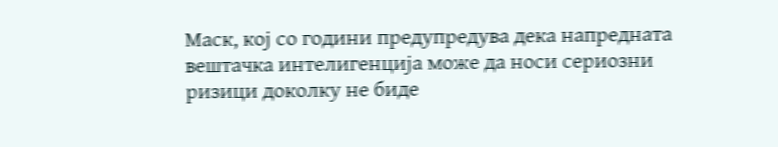Маск, кој со години предупредува дека напредната вештачка интелигенција може да носи сериозни ризици доколку не биде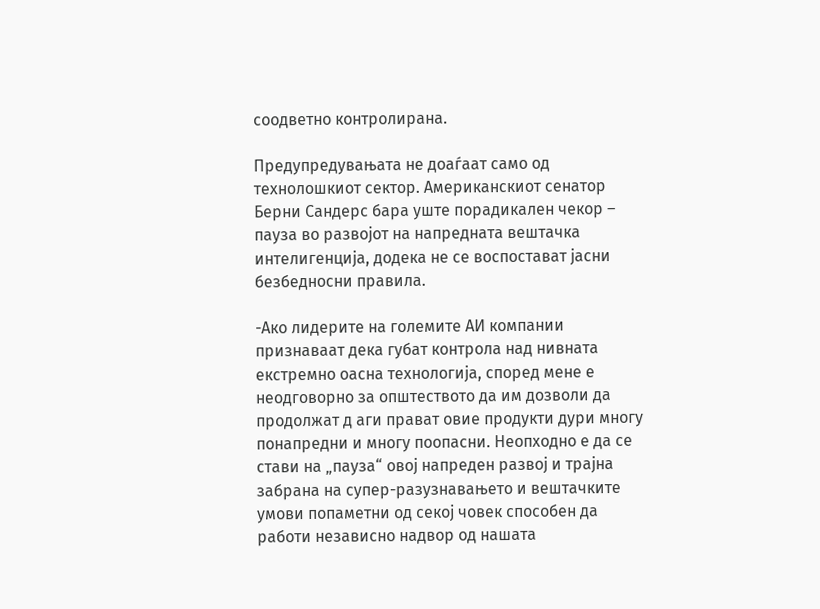соодветно контролирана.

Предупредувањата не доаѓаат само од технолошкиот сектор. Американскиот сенатор Берни Сандерс бара уште порадикален чекор – пауза во развојот на напредната вештачка интелигенција, додека не се воспостават јасни безбедносни правила.

-Ако лидерите на големите АИ компании признаваат дека губат контрола над нивната екстремно оасна технологија, според мене е неодговорно за општеството да им дозволи да продолжат д аги прават овие продукти дури многу понапредни и многу поопасни. Неопходно е да се стави на „пауза“ овој напреден развој и трајна забрана на супер-разузнавањето и вештачките умови попаметни од секој човек способен да работи независно надвор од нашата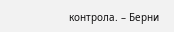контрола. – Берни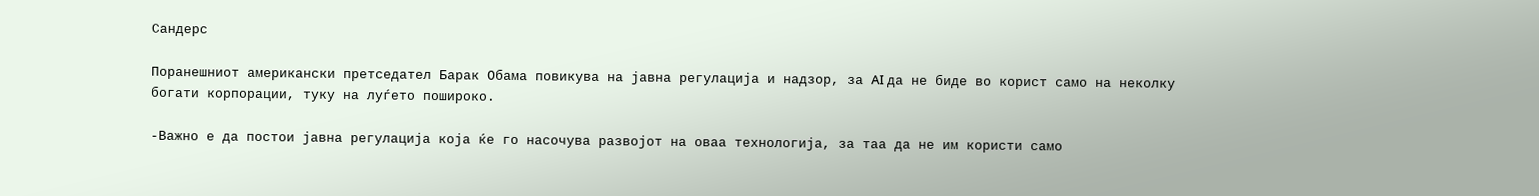Сандерс

Поранешниот американски претседател Барак Обама повикува на јавна регулација и надзор, за AI да не биде во корист само на неколку богати корпорации, туку на луѓето пошироко.

-Важно е да постои јавна регулација која ќе го насочува развојот на оваа технологија, за таа да не им користи само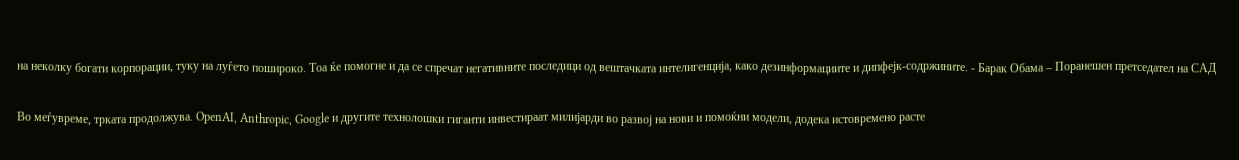на неколку богати корпорации, туку на луѓето пошироко. Тоа ќе помогне и да се спречат негативните последици од вештачката интелигенција, како дезинформациите и дипфејк-содржините. - Барак Обама – Поранешен претседател на САД

Во меѓувреме, трката продолжува. OpenAI, Anthropic, Google и другите технолошки гиганти инвестираат милијарди во развој на нови и помоќни модели, додека истовремено расте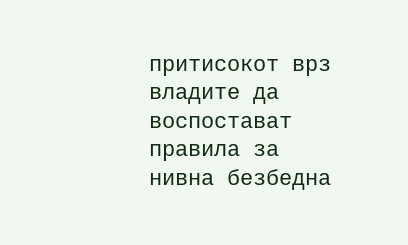притисокот врз владите да воспостават правила за нивна безбедна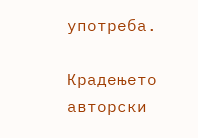употреба.

Крадењето авторски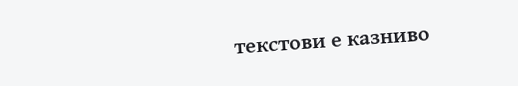текстови е казниво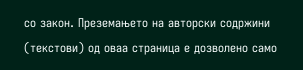со закон. Преземањето на авторски содржини (текстови) од оваа страница е дозволено само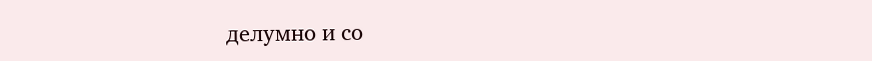делумно и со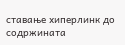ставање хиперлинк до содржината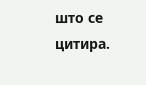што се цитира.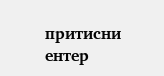притисни ентер